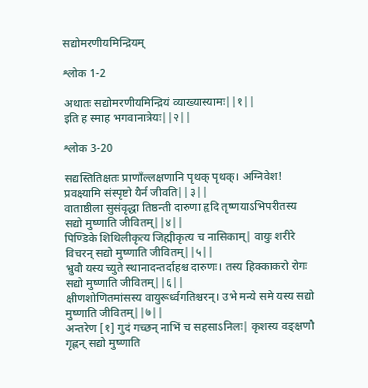सद्योमरणीयमिन्द्रियम्

श्लोक 1-2

अथातः सद्योमरणीयमिन्द्रियं व्याख्यास्यामः||१||
इति ह स्माह भगवानात्रेयः||२||

श्लोक 3-20

सद्यस्तितिक्षतः प्राणाँल्लक्षणानि पृथक् पृथक्। अग्निवेश! प्रवक्ष्यामि संस्पृष्टो यैर्न जीवति||३||
वाताष्ठीला सुसंवृद्धा तिष्ठन्ती दारुणा हृदि तृष्णयाऽभिपरीतस्य सद्यो मुष्णाति जीवितम्||४||
पिण्डिके शिथिलीकृत्य जिह्मीकृत्य च नासिकाम्| वायुः शरीरे विचरन् सद्यो मुष्णाति जीवितम्||५||
भ्रुवौ यस्य च्युते स्थानादन्तर्दाहश्च दारुणः। तस्य हिक्काकरो रोगः सद्यो मुष्णाति जीवितम्||६||
क्षीणशोणितमांसस्य वायुरूर्ध्वगतिश्चरन्। उभे मन्ये समे यस्य सद्यो मुष्णाति जीवितम्||७||
अन्तरेण [१] गुदं गच्छन् नाभिं च सहसाऽनिलः| कृशस्य वङ्क्षणौ गृह्णन् सद्यो मुष्णाति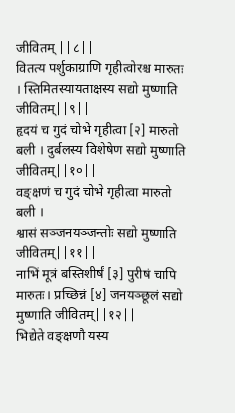जीवितम् ||८||
वितत्य पर्शुकाग्राणि गृहीत्वोरश्च मारुतः । स्तिमितस्यायताक्षस्य सद्यो मुष्णाति जीवितम्||९||
हृदयं च गुदं चोभे गृहीत्वा [२] मारुतो बली । दुर्बलस्य विशेषेण सद्यो मुष्णाति जीवितम्||१०||
वङ्क्षणं च गुदं चोभे गृहीत्वा मारुतो बली ।
श्वासं सञ्जनयञ्जन्तोः सद्यो मुष्णाति जीवितम्||११||
नाभिं मूत्रं बस्तिशीर्षं [३] पुरीषं चापि मारुतः। प्रच्छिन्नं [४] जनयञ्छूलं सद्यो मुष्णाति जीवितम्||१२||
भिद्येते वङ्क्षणौ यस्य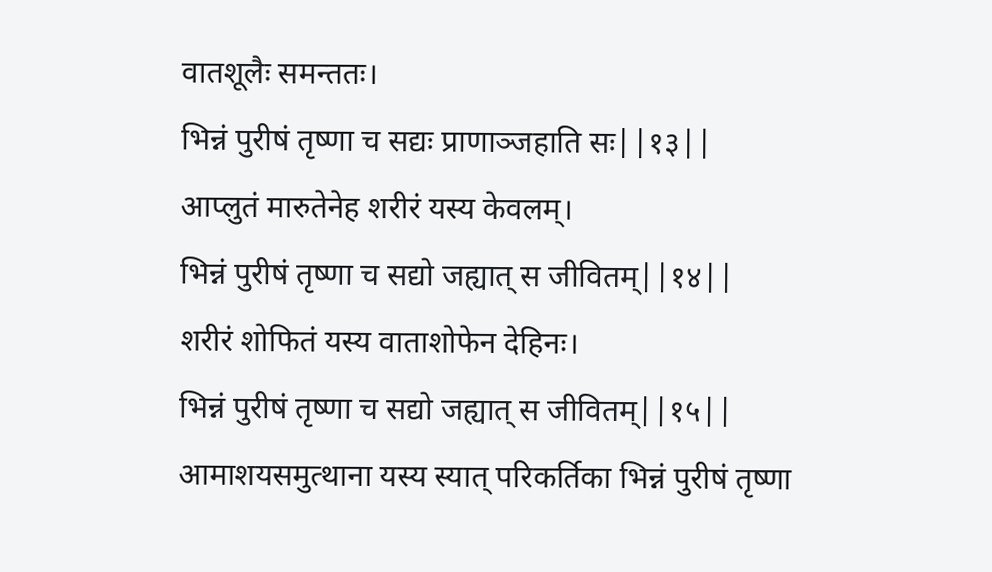वातशूलैः समन्ततः।
भिन्नं पुरीषं तृष्णा च सद्यः प्राणाञ्जहाति सः||१३||
आप्लुतं मारुतेनेह शरीरं यस्य केवलम्।
भिन्नं पुरीषं तृष्णा च सद्यो जह्यात् स जीवितम्||१४||
शरीरं शोफितं यस्य वाताशोफेन देहिनः।
भिन्नं पुरीषं तृष्णा च सद्यो जह्यात् स जीवितम्||१५||
आमाशयसमुत्थाना यस्य स्यात् परिकर्तिका भिन्नं पुरीषं तृष्णा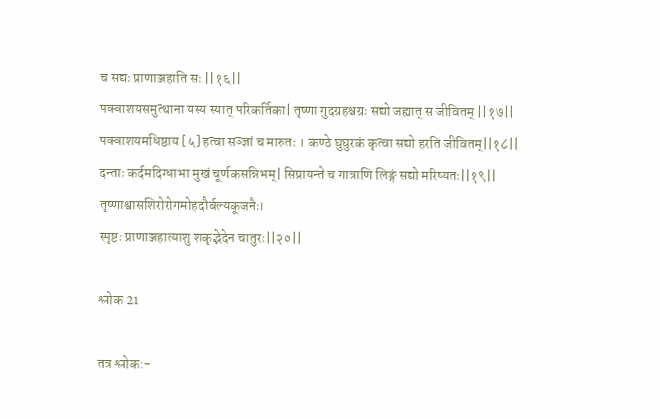च सद्यः प्राणाञ्जहाति सः ||१६||
पक्वाशयसमुत्थाना यस्य स्यात् परिकर्तिका| तृष्णा गुदग्रहश्चग्रः सद्यो जह्यात् स जीवितम् ||१७||
पक्वाशयमधिष्ठाय [५] हत्वा सञ्ज्ञां च मारुतः । कण्ठे घुघुरकं कृत्वा सद्यो हरति जीवितम्||१८||
दन्ताः कर्दमदिग्धाभा मुखं चूर्णकसन्निभम्| सिप्रायन्ते च गात्राणि लिङ्गं सद्यो मरिष्यतः||१९||
तृष्णाश्वासशिरोरोगमोहदौर्बल्यकूजनैः।
स्पृष्टः प्राणाञ्जहात्याशु शकृद्भेदेन चातुरः||२०||

श्लोक 21

तत्र श्लोक:-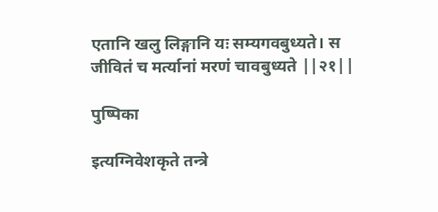एतानि खलु लिङ्गानि यः सम्यगवबुध्यते। स जीवितं च मर्त्यानां मरणं चावबुध्यते ||२१||

पुष्पिका

इत्यग्निवेशकृते तन्त्रे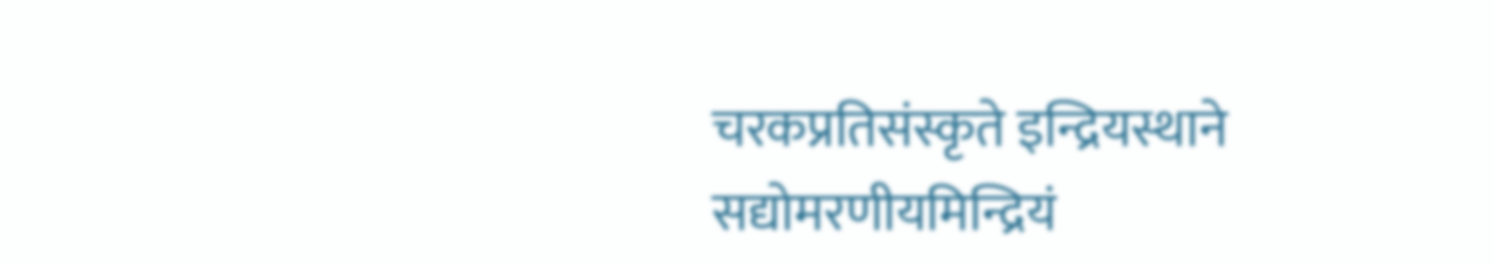चरकप्रतिसंस्कृते इन्द्रियस्थाने सद्योमरणीयमिन्द्रियं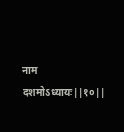नाम दशमोऽध्यायः||१०||